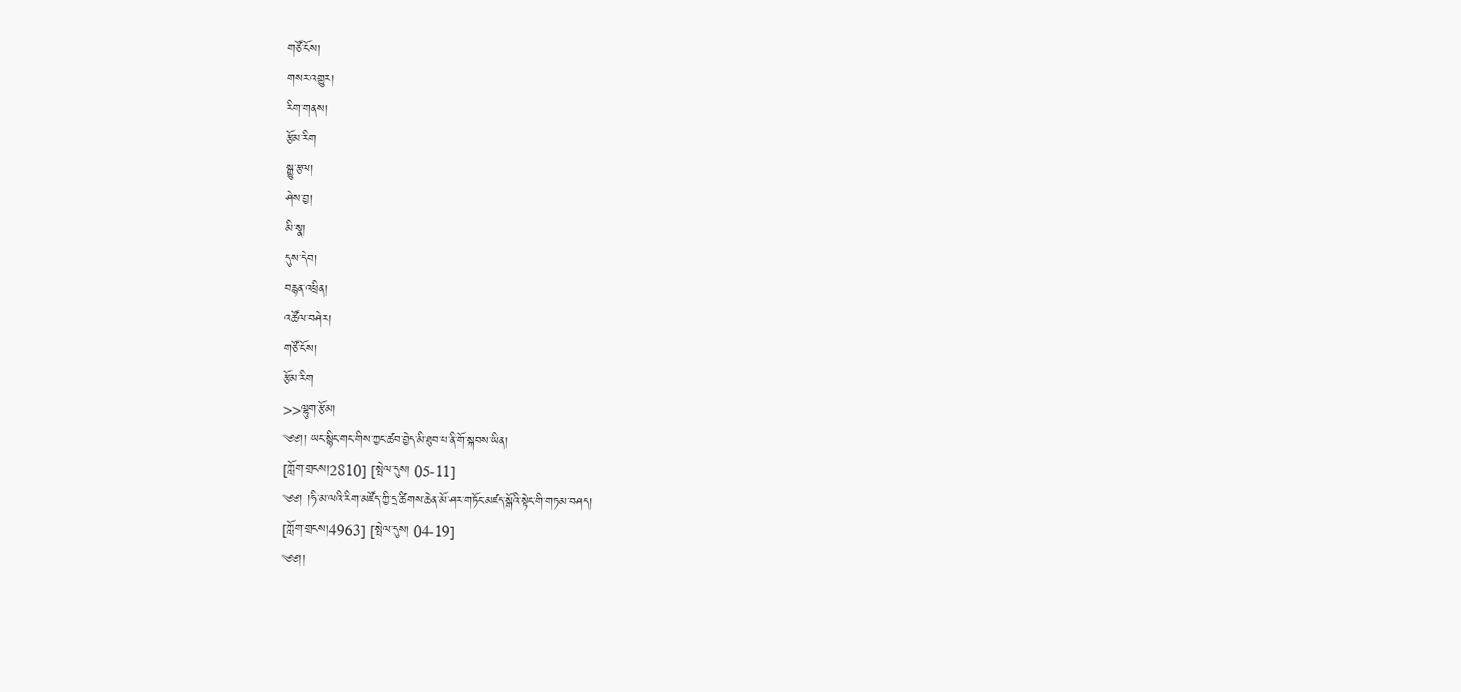གཙོ་ངོས།
གསར་འགྱུར།
རིག་གནས།
རྩོམ་རིག
སྒྱུ་རྩལ།
ཤེས་བྱ།
མི་སྣ།
དུས་དེབ།
བརྙན་འཕྲིན།
འཚོལ་བཤེར།
གཙོ་ངོས།
རྩོམ་རིག
>>ལྷུག་རྩོམ།
༄༅།། ཡང་སྙིང་གང་གིས་ཀྱང་ཚབ་བྱེད་མི་ཐུབ་པ་ནི་གོ་སྐབས་ཡིན།
[ཀློག་གྲངས།2810] [སྤེལ་དུས། 05-11]
༄༅། །ཧི་མ་ལའི་རིག་མཛོད་ཀྱི་དྲ་ཚིགས་ཆེན་མོ་ཤར་གཏོང་མཛད་སྒོའི་སྟེང་གི་གཏམ་བཤད།
[ཀློག་གྲངས།4963] [སྤེལ་དུས། 04-19]
༄༅།།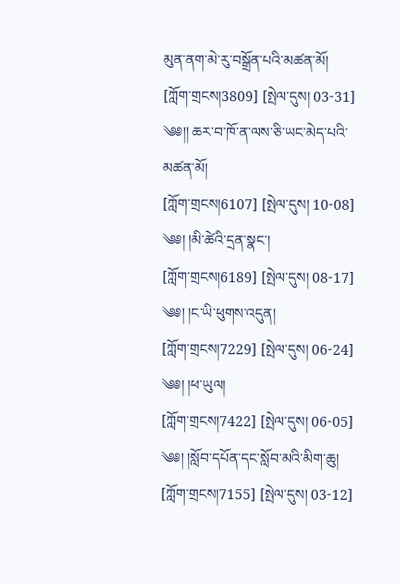མུན་ནག་མེ་རུ་བསྒྲོན་པའི་མཚན་མོ།
[ཀློག་གྲངས།3809] [སྤེལ་དུས། 03-31]
༄༅།། ཆར་བ་ཁོ་ན་ལས་ཅི་ཡང་མེད་པའི་མཚན་མོ།
[ཀློག་གྲངས།6107] [སྤེལ་དུས། 10-08]
༄༅། །མི་ཚེའི་དྲན་སྣང་།
[ཀློག་གྲངས།6189] [སྤེལ་དུས། 08-17]
༄༅། །ང་ཡི་ཕུགས་འདུན།
[ཀློག་གྲངས།7229] [སྤེལ་དུས། 06-24]
༄༅། །ཕ་ཡུལ།
[ཀློག་གྲངས།7422] [སྤེལ་དུས། 06-05]
༄༅། །སློབ་དཔོན་དང་སློབ་མའི་མིག་ཆུ།
[ཀློག་གྲངས།7155] [སྤེལ་དུས། 03-12]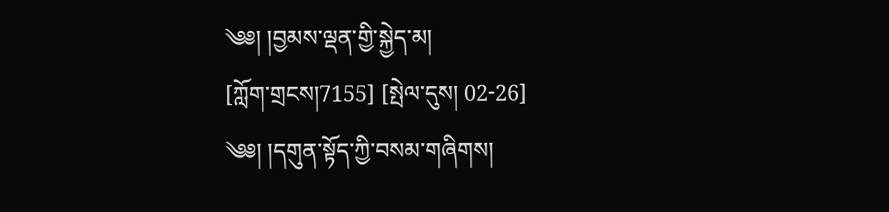༄༅། །བྱམས་ལྡན་གྱི་སྐྱེད་མ།
[ཀློག་གྲངས།7155] [སྤེལ་དུས། 02-26]
༄༅། །དགུན་སྟོད་ཀྱི་བསམ་གཞིགས།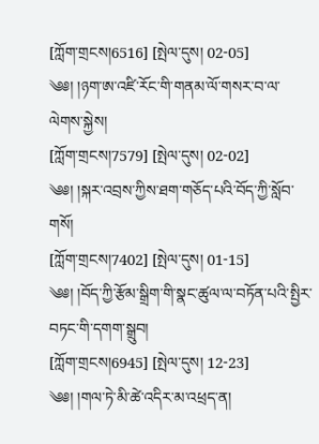[ཀློག་གྲངས།6516] [སྤེལ་དུས། 02-05]
༄༅། །ཉག་ཨ་འཛི་རོང་གི་གནམ་ལོ་གསར་བ་ལ་ལེགས་སྐྱེས།
[ཀློག་གྲངས།7579] [སྤེལ་དུས། 02-02]
༄༅། །སྐར་འབྲས་ཀྱིས་ཐག་གཅོད་པའི་བོད་ཀྱི་སློབ་གསོ།
[ཀློག་གྲངས།7402] [སྤེལ་དུས། 01-15]
༄༅། །བོད་ཀྱི་རྩོམ་སྒྲིག་གི་སྣང་ཚུལ་ལ་བཏོན་པའི་སྤྱིར་བཏང་གི་དགག་སྒྲུབ།
[ཀློག་གྲངས།6945] [སྤེལ་དུས། 12-23]
༄༅། །གལ་ཏེ་མི་ཚེ་འདིར་མ་འཕྲད་ན།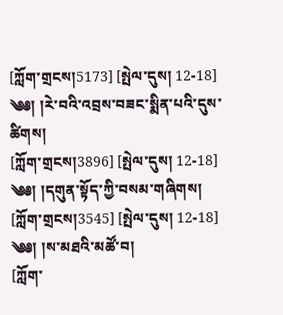[ཀློག་གྲངས།5173] [སྤེལ་དུས། 12-18]
༄༅། །རེ་བའི་འབྲས་བཟང་སྨིན་པའི་དུས་ཚིགས།
[ཀློག་གྲངས།3896] [སྤེལ་དུས། 12-18]
༄༅། །དགུན་སྟོད་ཀྱི་བསམ་གཞིགས།
[ཀློག་གྲངས།3545] [སྤེལ་དུས། 12-18]
༄༅། །ས་མཐའི་མཚོ་བ།
[ཀློག་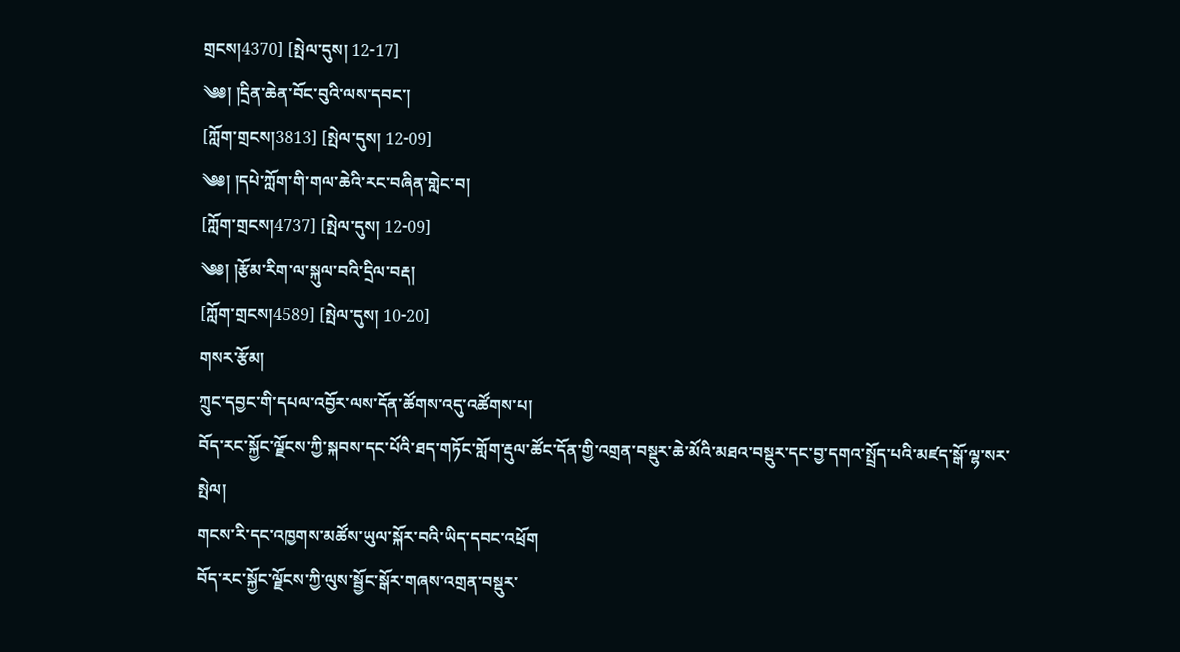གྲངས།4370] [སྤེལ་དུས། 12-17]
༄༅། །དྲིན་ཆེན་བོང་བུའི་ལས་དབང་།
[ཀློག་གྲངས།3813] [སྤེལ་དུས། 12-09]
༄༅། །དཔེ་ཀློག་གི་གལ་ཆེའི་རང་བཞིན་གླེང་བ།
[ཀློག་གྲངས།4737] [སྤེལ་དུས། 12-09]
༄༅། །རྩོམ་རིག་ལ་སྐུལ་བའི་དྲིལ་བརྡ།
[ཀློག་གྲངས།4589] [སྤེལ་དུས། 10-20]
གསར་རྩོམ།
ཀྲུང་དབྱང་གི་དཔལ་འབྱོར་ལས་དོན་ཚོགས་འདུ་འཚོགས་པ།
བོད་རང་སྐྱོང་ལྗོངས་ཀྱི་སྐབས་དང་པོའི་ཐད་གཏོང་གློག་རྡུལ་ཚོང་དོན་གྱི་འགྲན་བསྡུར་ཆེ་མོའི་མཐའ་བསྡུར་དང་བྱ་དགའ་སྤྲོད་པའི་མཛད་སྒོ་ལྷ་སར་སྤེལ།
གངས་རི་དང་འཁྱགས་མཚོས་ཡུལ་སྐོར་བའི་ཡིད་དབང་འཕྲོག
བོད་རང་སྐྱོང་ལྗོངས་ཀྱི་ལུས་སྦྱོང་སྒོར་གཞས་འགྲན་བསྡུར་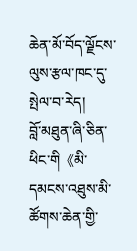ཆེན་མོ་བོད་ལྗོངས་ལུས་རྩལ་ཁང་དུ་སྤེལ་བ་རེད།
བློ་མཐུན་ཞི་ཅིན་ཕིང་གི《མི་དམངས་འཐུས་མི་ཚོགས་ཆེན་གྱི་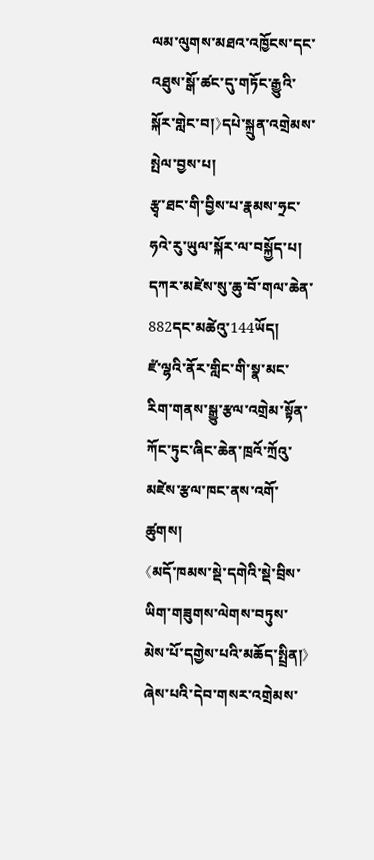ལམ་ལུགས་མཐའ་འཁྱོངས་དང་འཐུས་སྒོ་ཚང་དུ་གཏོང་རྒྱུའི་སྐོར་གླེང་བ།》དཔེ་སྐྲུན་འགྲེམས་སྤེལ་བྱས་པ།
རྩྭ་ཐང་གི་བྱིས་པ་རྣམས་ཧྲང་ཧའེ་རུ་ཡུལ་སྐོར་ལ་བསྐྱོད་པ།
དཀར་མཛེས་སུ་ཆུ་བོ་གལ་ཆེན་882དང་མཚེའུ་144ཡོད།
ཛཾ་ལྷའི་ནོར་གླིང་གི་སྣ་མང་རིག་གནས་སྒྱུ་རྩལ་འགྲེམ་སྟོན་ཀོང་ཏུང་ཞིང་ཆེན་ཁྲའོ་ཀྲོའུ་མཛེས་རྩལ་ཁང་ནས་འགོ་ཚུགས།
《མདོ་ཁམས་སྡེ་དགེའི་སྡེ་བྲིས་ཡིག་གཟུགས་ལེགས་བཏུས་མེས་པོ་དགྱེས་པའི་མཆོད་སྤྲིན།》ཞེས་པའི་དེབ་གསར་འགྲེམས་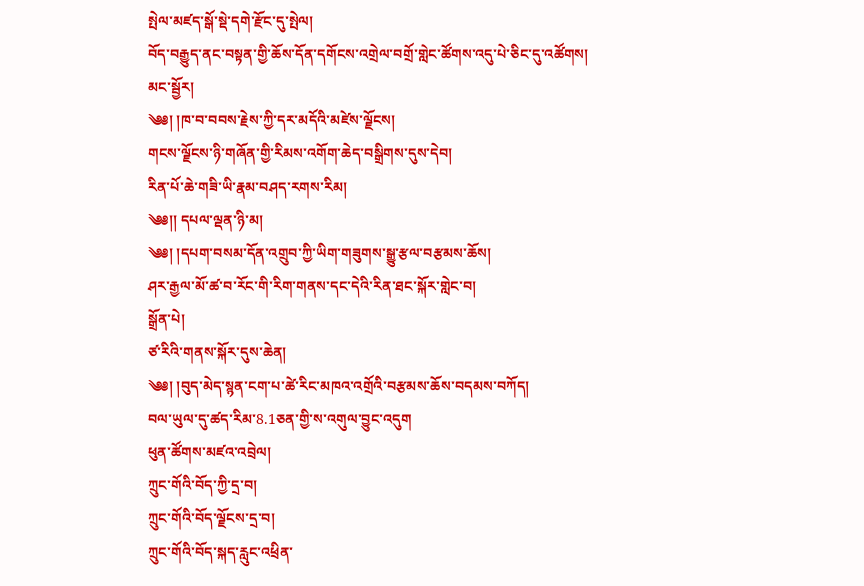སྤེལ་མཛད་སྒོ་སྡེ་དགེ་རྫོང་དུ་སྤེལ།
བོད་བརྒྱུད་ནང་བསྟན་གྱི་ཆོས་དོན་དགོངས་འགྲེལ་བགྲོ་གླེང་ཚོགས་འདུ་པེ་ཅིང་དུ་འཚོགས།
མང་སྦྱོར།
༄༅། །ཁ་བ་བབས་རྗེས་ཀྱི་དར་མདོའི་མཛེས་ལྗོངས།
གངས་ལྗོངས་ཉི་གཞོན་གྱི་རིམས་འགོག་ཆེད་བསྒྲིགས་དུས་དེབ།
རིན་པོ་ཆེ་གཟི་ཡི་རྣམ་བཤད་རགས་རིམ།
༄༅།། དཔལ་ལྡན་ཉི་མ།
༄༅། །དཔག་བསམ་དོན་འགྲུབ་ཀྱི་ཡིག་གཟུགས་སྒྱུ་རྩལ་བརྩམས་ཆོས།
ཤར་རྒྱལ་མོ་ཚ་བ་རོང་གི་རིག་གནས་དང་དེའི་རིན་ཐང་སྐོར་གླེང་བ།
སྒྲོན་པེ།
ཙ་རིའི་གནས་སྐོར་དུས་ཆེན།
༄༅། །བུད་མེད་སྙན་ངག་པ་ཚེ་རིང་མཁའ་འགྲོའི་བརྩམས་ཆོས་བདམས་བཀོད།
བལ་ཡུལ་དུ་ཚད་རིམ་8.1ཅན་གྱི་ས་འགུལ་བྱུང་འདུག
ཕུན་ཚོགས་མཛའ་འབྲེལ།
ཀྲུང་གོའི་བོད་ཀྱི་དྲ་བ།
ཀྲུང་གོའི་བོད་ལྗོངས་དྲ་བ།
ཀྲུང་གོའི་བོད་སྐད་རླུང་འཕྲིན་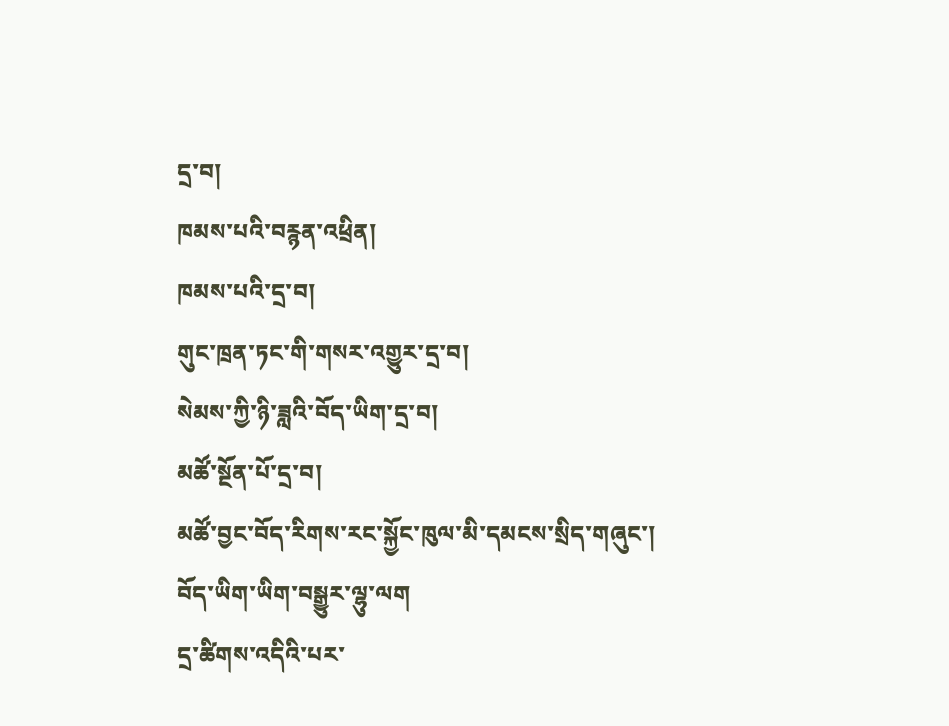དྲ་བ།
ཁམས་པའི་བརྙན་འཕྲིན།
ཁམས་པའི་དྲ་བ།
གུང་ཁྲན་ཏང་གི་གསར་འགྱུར་དྲ་བ།
སེམས་ཀྱི་ཉི་ཟླའི་བོད་ཡིག་དྲ་བ།
མཚོ་སྔོན་པོ་དྲ་བ།
མཚོ་བྱང་བོད་རིགས་རང་སྐྱོང་ཁུལ་མི་དམངས་སྲིད་གཞུང་།
བོད་ཡིག་ཡིག་བསྒྱུར་ལྷུ་ལག
དྲ་ཚིགས་འདིའི་པར་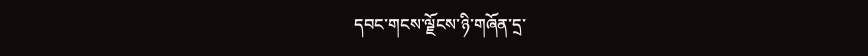དབང་གངས་ལྗོངས་ཉི་གཞོན་དྲ་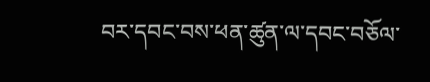བར་དབང་བས་ཕན་ཚུན་ལ་དབང་བཅོལ་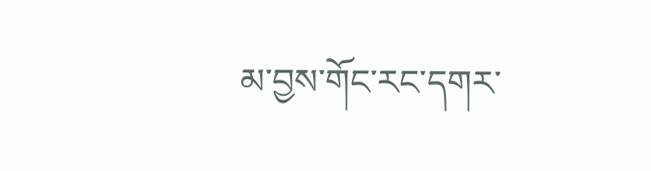མ་བྱས་གོང་རང་དགར་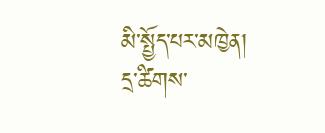མི་སྤྱོད་པར་མཁྱེན།
དྲ་ཚིགས་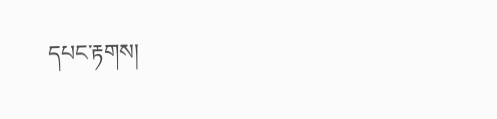དཔང་རྟགས།